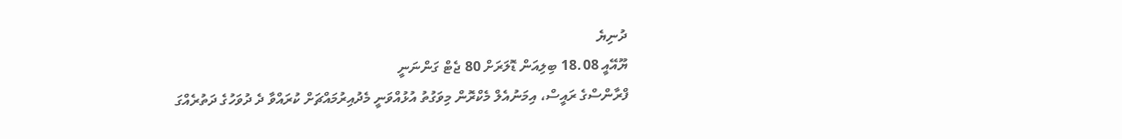ދުނިޔެ
ޔޫއޭއީ 18.08 ބިލިއަން ޑޮލަރަށް 80 ޖެޓް ގަންނަނީ
ފްރާންސްގެ ރައީސް، އިމަނުއެލް މެކްރޮން މިވަގުތު އުޅުއްވަނީ މެދުއިރުމައްޗަށް ކުރައްވާ ދެ ދުވަހުގެ ދަތުރެއްގަ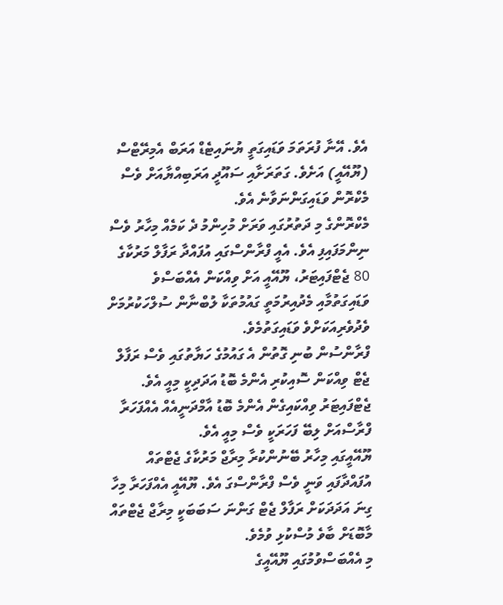އެވެ. އޭނާ ފުރަތަމަ ވަޑައިގަތީ ޔުނައިޓެޑް އަރަބް އެމިރޭޓްސް (ޔޫއޭއީ) އަށެވެ. ގަތަރަށާއި ސައޫދީ އަރަބިއްޔާއަށް ވެސް މެކްރޮން ވަޑައިގަންނަވާނެ އެވެ.
މެކްރޮންގެ މި ދަތުރުގައި ވަރަށް މުހިންމު ދެ ކަމެއް މިހާރު ވެސް ނިންމަފައިފި އެވެ. އެއީ ފްރާންސްގައި އުފައްދާ ރަފާލް މަރުކާގެ 80 ޖެޓްފައިޓަރު، ޔޫއޭއީ އަށް ވިއްކަން އެއްބަސްވެ ވަޑައިގަތުމާއި މެދުއިރުމަތީ ގައުމުތަކާ ލުބްނާން ސުލްހަކުރުމަށް ވެދުވެރިއަކަށްވެ ވަޑައިގަތުމެވެ.
ފްރާންސުން ބުނި ގޮތުން އެ ގައުމުގެ ހަޔާތުގައި ވެސް ރަފާލް ޖެޓް ވިއްކަން ސޮއިކުރި އެންމެ ބޮޑު އަދަދިކީ މިއީ އެވެ. ޖެޓްފައިޓަރު ވިއްކައިގެން އެންމެ ބޮޑު އާމްދަނީއެއް އެއްފަހަރާ ފްރާސްއަށް ލިބޭ ފަހަރަކީ ވެސް މިއީ އެވެ.
ޔޫއޭއީގައި މިހާރު ބޭނުންކުރާ މިރާޖް މަރުކާގެ ޖެޓްތައް އުފައްދާފައި ވަނީ ވެސް ފްރާންސްގަ އެވެ. ޔޫއޭއީ އެއްފަހަރާ މިހާ ގިނަ އަދަދަކަށް ރަފާލް ޖެޓް ގަންނަ ސަބަބަކީ މިރާޖް ޖެޓްތައް މާބޮޑަށް ބާވެ މުސްކުޅި ވުމެވެ.
މި އެއްބަސްވުމުގައި ޔޫއޭއީގެ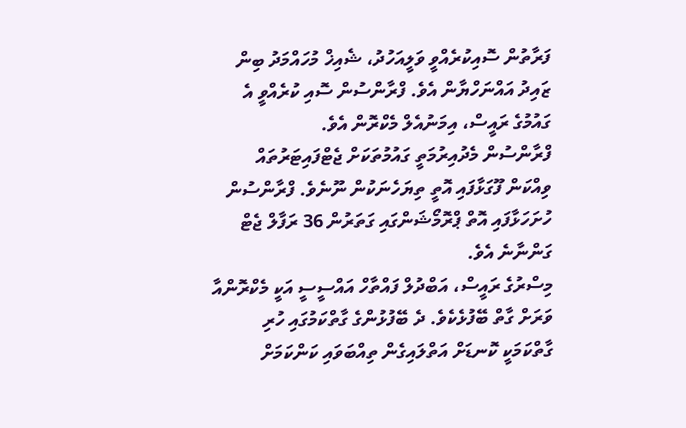ފަރާތުން ސޮއިކުރެއްވީ ވަލީއަހުދު، ޝެއިޚް މުހައްމަދު ބިން ޒައިދު އައްނަހްޔާން އެވެ. ފްރާންސުން ސޮއި ކުރެއްވީ އެ ގައުމުގެ ރައީސް، އިމަނުއެލް މެކްރޮން އެވެ.
ފްރާންސުން މެދުއިރުމަތީ ގައުމުތަކަށް ޖެޓްފައިޓަރުތައް ވިއްކަން ފޫގަޅާފައި އޮތީ ތިޔަހެނަކުން ނޫނެވެ. ފްރާންސުން ހުށަހަޅާފައި އޮތް ޕްރޮމޯޝަންގައި ގަތަރުން 36 ރަފާލް ޖެޓް ގަންނާނެ އެވެ.
މިސްރުގެ ރައީސް، އަބްދުލް ފައްތާހް އައްސީސީ އަކީ މެކްރޮންއާ ވަރަށް ގާތް ބޭފުޅެކެވެ. ދެ ބޭފުޅުންގެ ގާތްކަމުގައި ހުރި ގާތްކަމަކީ ކޮނޑަށް އަތްލައިގެން ތިއްބަވައި ކަންކަމަށް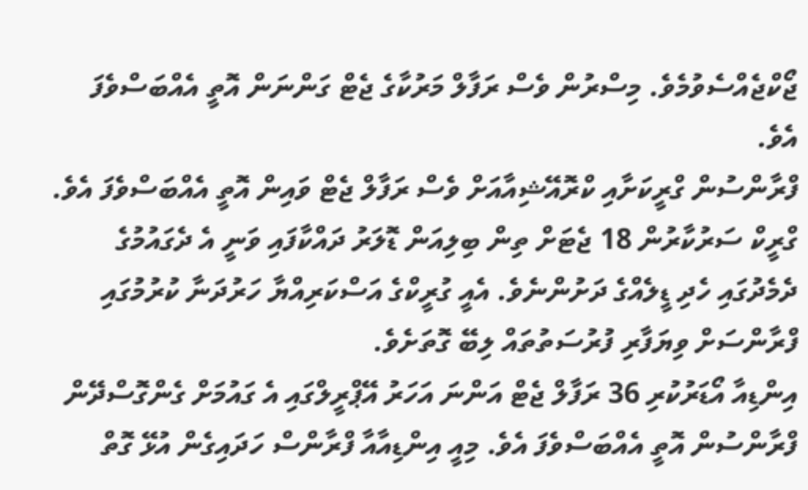ޖޯކްޖެއްސެވުމެވެ. މިސްރުން ވެސް ރަފާލް މަރުކާގެ ޖެޓް ގަންނަން އޮތީ އެއްބަސްވެފަ އެވެ.
ފްރާންސުން ގްރީކަށާއި ކްރޮއޭޝިއާއަށް ވެސް ރަފާލް ޖެޓް ވައިން އޮތީ އެއްބަސްވެފަ އެވެ. ގްރީކް ސަރުކާރުން 18 ޖެޓަށް ތިން ބިލިއަން ޑޮލަރު ދައްކާފައި ވަނީ އެ ދެގައުމުގެ ދެމެދުގައި ހެދި ޑީލެއްގެ ދަށުންނެވެ. އެއީ ގުރީކްގެ އަސްކަރިއްޔާ ހަރުދަނާ ކުރުމުގައި ފްރާންސަށް ވިޔަފާރި ފުރުސަތުތައް ލިބޭ ގޮތަށެވެ.
އިންޑިއާ އޯޑަރުކުރި 36 ރަފާލް ޖެޓް އަންނަ އަހަރު އޭޕްރީލްގައި އެ ގައުމަށް ގެންގޮސްދޭން ފްރާންސުން އޮތީ އެއްބަސްވެފަ އެވެ. މިއީ އިންޑިއާއާ ފްރާންސް ހަދައިގެން އުޅޭ ގޮތް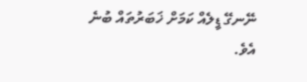ނޭނގޭ ޑީލެއް ކަމަށް ޚަބަރުތައް ބުނެ އެވެ.